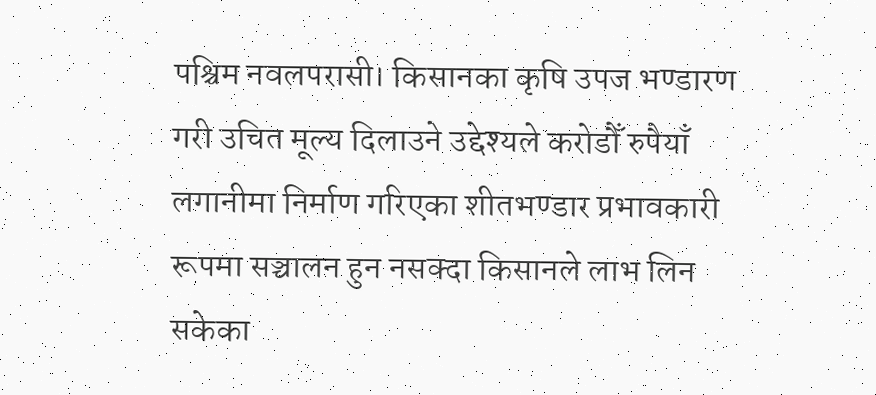पश्चिम नवलपरासी। किसानका कृषि उपज भण्डारण गरी उचित मूल्य दिलाउने उद्देश्यले करोडौँ रुपैयाँ लगानीमा निर्माण गरिएका शीतभण्डार प्रभावकारी रूपमा सञ्चालन हुन नसक्दा किसानले लाभ लिन सकेका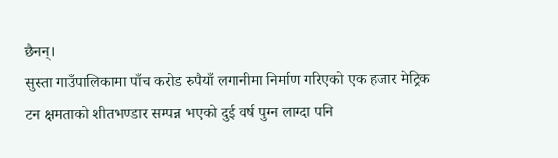छैनन्।
सुस्ता गाउँपालिकामा पाँच करोड रुपैयाँ लगानीमा निर्माण गरिएको एक हजार मेट्रिक टन क्षमताको शीतभण्डार सम्पन्न भएको दुई वर्ष पुग्न लाग्दा पनि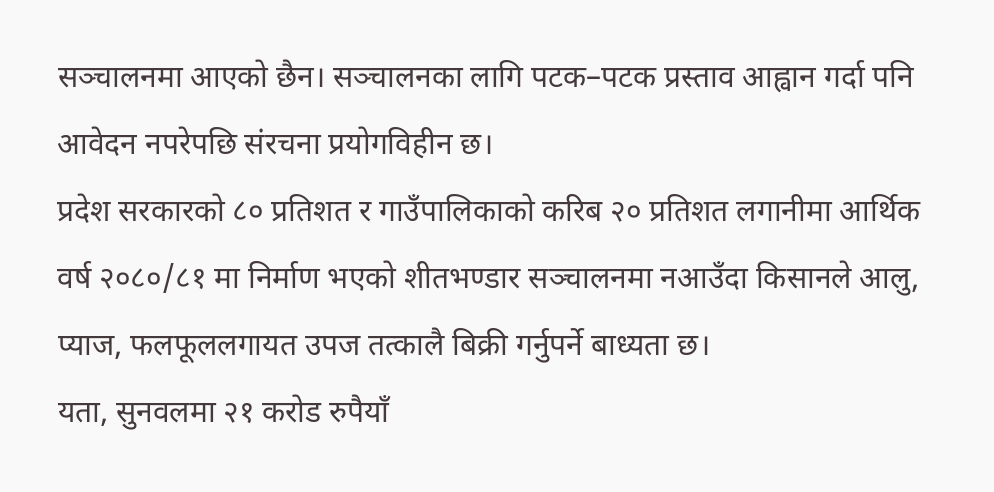सञ्चालनमा आएको छैन। सञ्चालनका लागि पटक–पटक प्रस्ताव आह्वान गर्दा पनि आवेदन नपरेपछि संरचना प्रयोगविहीन छ।
प्रदेश सरकारको ८० प्रतिशत र गाउँपालिकाको करिब २० प्रतिशत लगानीमा आर्थिक वर्ष २०८०/८१ मा निर्माण भएको शीतभण्डार सञ्चालनमा नआउँदा किसानले आलु, प्याज, फलफूललगायत उपज तत्कालै बिक्री गर्नुपर्ने बाध्यता छ।
यता, सुनवलमा २१ करोड रुपैयाँ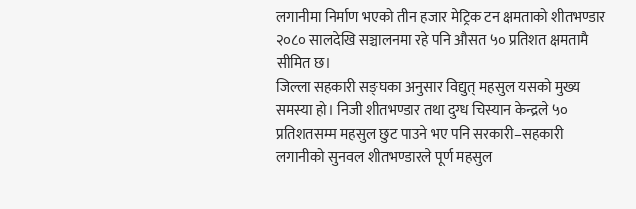लगानीमा निर्माण भएको तीन हजार मेट्रिक टन क्षमताको शीतभण्डार २०८० सालदेखि सञ्चालनमा रहे पनि औसत ५० प्रतिशत क्षमतामै सीमित छ।
जिल्ला सहकारी सङ्घका अनुसार विद्युत् महसुल यसको मुख्य समस्या हो। निजी शीतभण्डार तथा दुग्ध चिस्यान केन्द्रले ५० प्रतिशतसम्म महसुल छुट पाउने भए पनि सरकारी–सहकारी लगानीको सुनवल शीतभण्डारले पूर्ण महसुल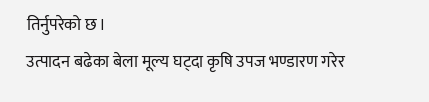तिर्नुपरेको छ।
उत्पादन बढेका बेला मूल्य घट्दा कृषि उपज भण्डारण गरेर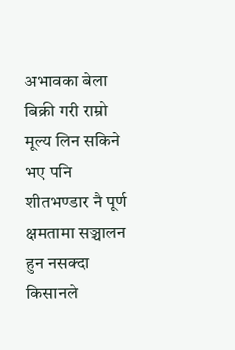अभावका बेला बिक्री गरी राम्रो मूल्य लिन सकिने भए पनि शीतभण्डार नै पूर्ण क्षमतामा सञ्चालन हुन नसक्दा किसानले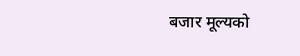बजार मूल्यको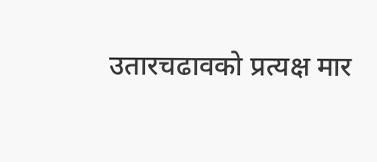उतारचढावको प्रत्यक्ष मार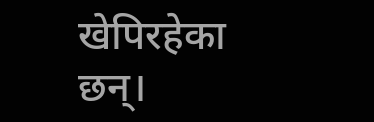खेपिरहेका छन्।